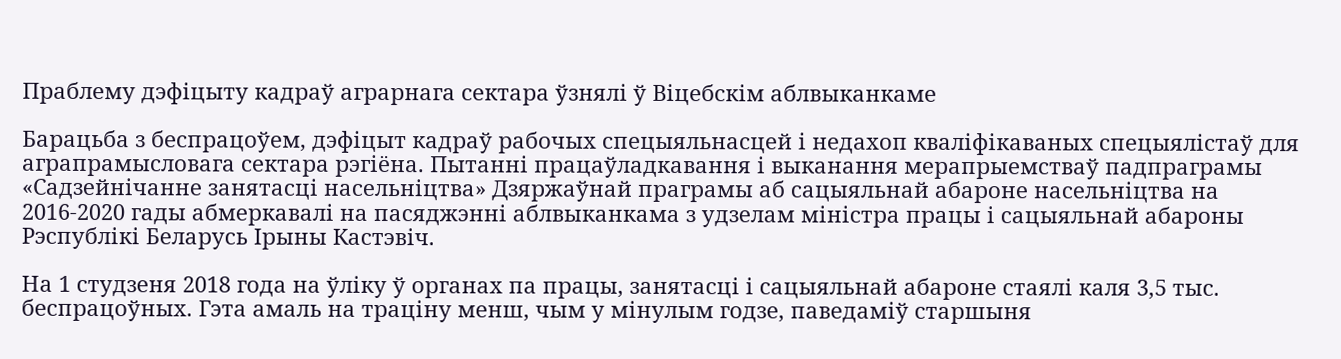Праблему дэфіцыту кадраў аграрнага сектара ўзнялі ў Віцебскім аблвыканкаме

Барацьба з беспрацоўем, дэфіцыт кадраў рабочых спецыяльнасцей і недахоп кваліфікаваных спецыялістаў для аграпрамысловага сектара рэгіёна. Пытанні працаўладкавання і выканання мерапрыемстваў падпраграмы «Садзейнічанне занятасці насельніцтва» Дзяржаўнай праграмы аб сацыяльнай абароне насельніцтва на 2016-2020 гады абмеркавалі на пасяджэнні аблвыканкама з удзелам міністра працы і сацыяльнай абароны Рэспублікі Беларусь Ірыны Кастэвіч.

На 1 студзеня 2018 года на ўліку ў органах па працы, занятасці і сацыяльнай абароне стаялі каля 3,5 тыс. беспрацоўных. Гэта амаль на траціну менш, чым у мінулым годзе, паведаміў старшыня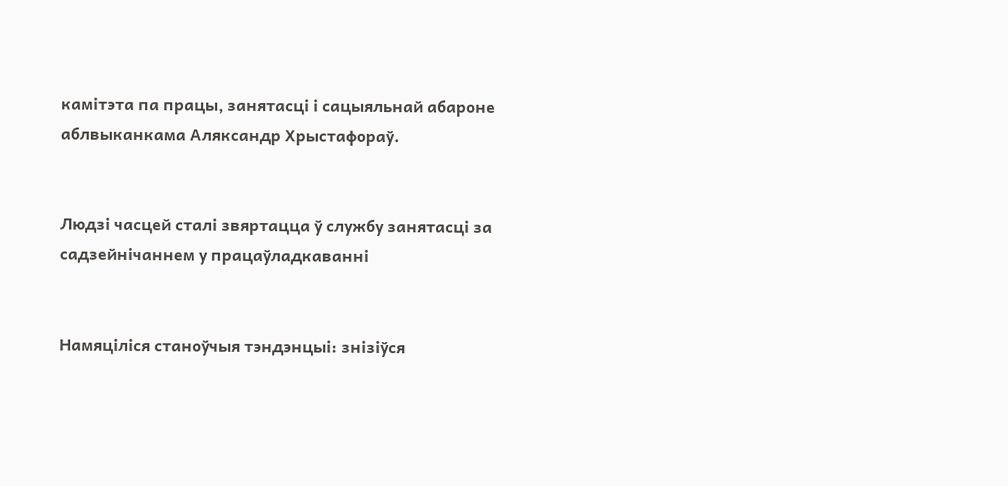камітэта па працы, занятасці і сацыяльнай абароне аблвыканкама Аляксандр Хрыстафораў.


Людзі часцей сталі звяртацца ў службу занятасці за садзейнічаннем у працаўладкаванні


Намяціліся станоўчыя тэндэнцыі: знізіўся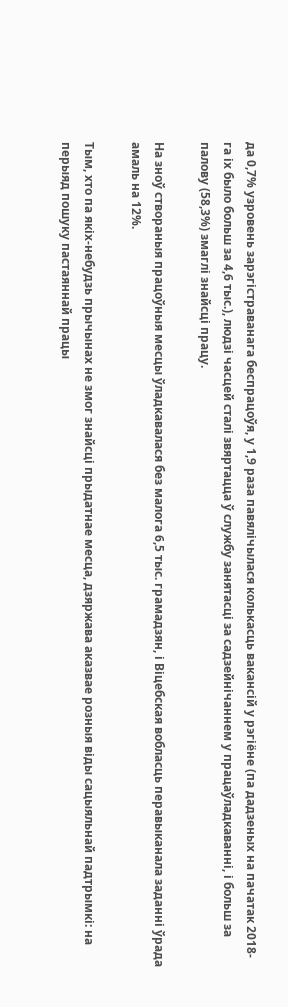да 0,7% узровень зарэгістраванага беспрацоўя, у 1,9 раза павялічылася колькасць вакансій у рэгіёне (па дадзеных на пачатак 2018-га іх было больш за 4,6 тыс.), людзі часцей сталі звяртацца ў службу занятасці за садзейнічаннем у працаўладкаванні, і больш за палову (58,3%) змаглі знайсці працу.

На зноў створаныя працоўныя месцы ўладкавалася без малога 6,5 тыс. грамадзян, і Віцебская вобласць перавыканала заданні ўрада амаль на 12%.

Тым, хто па якіх-небудзь прычынах не змог знайсці прыдатнае месца, дзяржава аказвае розныя віды сацыяльнай падтрымкі: на перыяд пошуку пастаяннай працы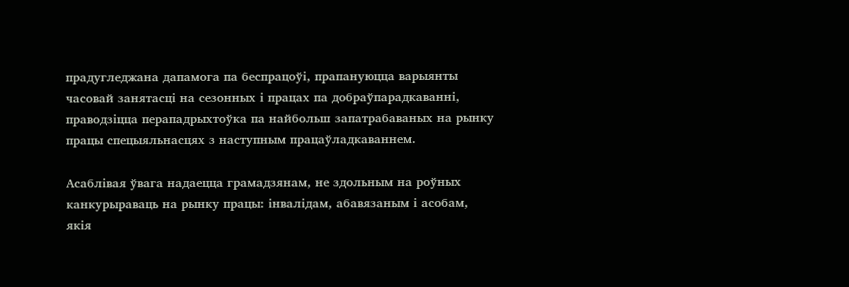прадугледжана дапамога па беспрацоўі, прапануюцца варыянты часовай занятасці на сезонных і працах па добраўпарадкаванні, праводзіцца перападрыхтоўка па найбольш запатрабаваных на рынку працы спецыяльнасцях з наступным працаўладкаваннем.

Асаблівая ўвага надаецца грамадзянам, не здольным на роўных канкурыраваць на рынку працы: інвалідам, абавязаным і асобам, якія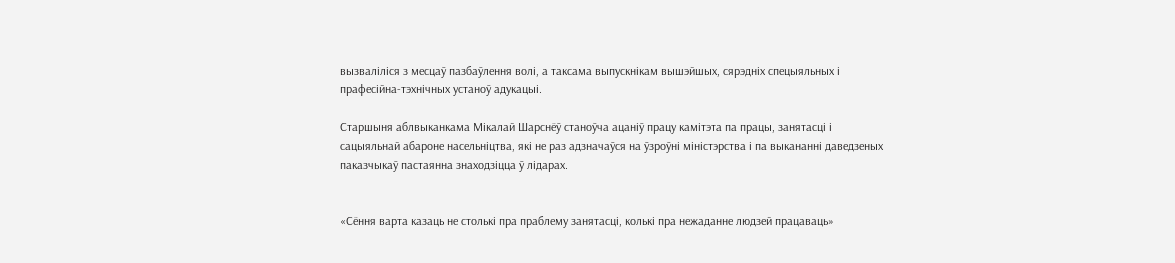вызваліліся з месцаў пазбаўлення волі, а таксама выпускнікам вышэйшых, сярэдніх спецыяльных і прафесійна-тэхнічных устаноў адукацыі.

Старшыня аблвыканкама Мікалай Шарснёў станоўча ацаніў працу камітэта па працы, занятасці і сацыяльнай абароне насельніцтва, які не раз адзначаўся на ўзроўні міністэрства і па выкананні даведзеных паказчыкаў пастаянна знаходзіцца ў лідарах.


«Сёння варта казаць не столькі пра праблему занятасці, колькі пра нежаданне людзей працаваць»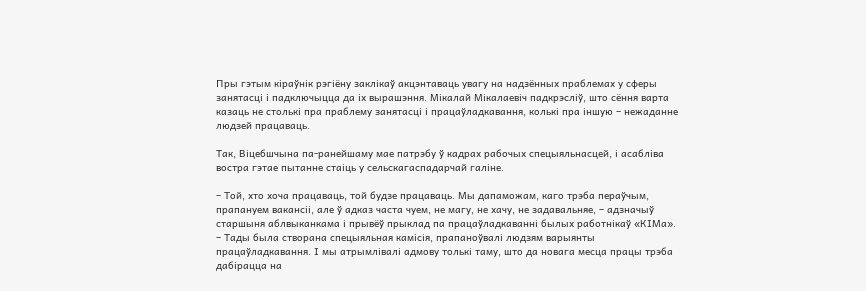Пры гэтым кіраўнік рэгіёну заклікаў акцэнтаваць увагу на надзённых праблемах у сферы занятасці і падключыцца да іх вырашэння. Мікалай Мікалаевіч падкрэсліў, што сёння варта казаць не столькі пра праблему занятасці і працаўладкавання, колькі пра іншую – нежаданне людзей працаваць.

Так, Віцебшчына па-ранейшаму мае патрэбу ў кадрах рабочых спецыяльнасцей, і асабліва востра гэтае пытанне стаіць у сельскагаспадарчай галіне.

– Той, хто хоча працаваць, той будзе працаваць. Мы дапаможам, каго трэба пераўчым, прапануем вакансіі, але ў адказ часта чуем, не магу, не хачу, не задавальняе, – адзначыў старшыня аблвыканкама і прывёў прыклад па працаўладкаванні былых работнікаў «КІМа». – Тады была створана спецыяльная камісія, прапаноўвалі людзям варыянты працаўладкавання. І мы атрымлівалі адмову толькі таму, што да новага месца працы трэба дабірацца на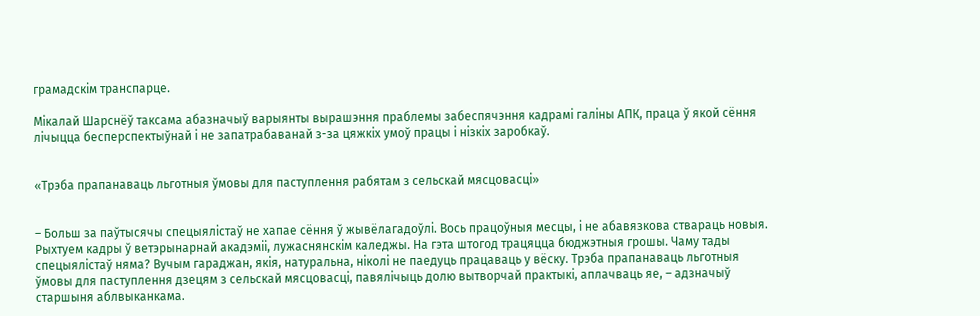грамадскім транспарце.

Мікалай Шарснёў таксама абазначыў варыянты вырашэння праблемы забеспячэння кадрамі галіны АПК, праца ў якой сёння лічыцца бесперспектыўнай і не запатрабаванай з-за цяжкіх умоў працы і нізкіх заробкаў.


«Трэба прапанаваць льготныя ўмовы для паступлення рабятам з сельскай мясцовасці»


– Больш за паўтысячы спецыялістаў не хапае сёння ў жывёлагадоўлі. Вось працоўныя месцы, і не абавязкова ствараць новыя. Рыхтуем кадры ў ветэрынарнай акадэміі, лужаснянскім каледжы. На гэта штогод трацяцца бюджэтныя грошы. Чаму тады спецыялістаў няма? Вучым гараджан, якія, натуральна, ніколі не паедуць працаваць у вёску. Трэба прапанаваць льготныя ўмовы для паступлення дзецям з сельскай мясцовасці, павялічыць долю вытворчай практыкі, аплачваць яе, – адзначыў старшыня аблвыканкама.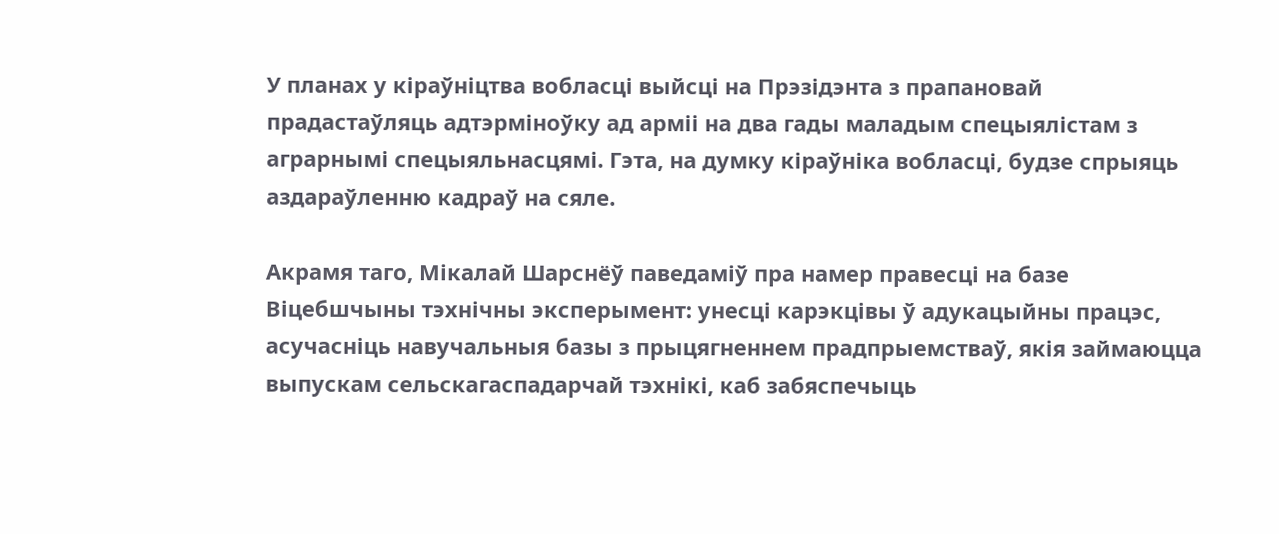У планах у кіраўніцтва вобласці выйсці на Прэзідэнта з прапановай прадастаўляць адтэрміноўку ад арміі на два гады маладым спецыялістам з аграрнымі спецыяльнасцямі. Гэта, на думку кіраўніка вобласці, будзе спрыяць аздараўленню кадраў на сяле.

Акрамя таго, Мікалай Шарснёў паведаміў пра намер правесці на базе Віцебшчыны тэхнічны эксперымент: унесці карэкцівы ў адукацыйны працэс, асучасніць навучальныя базы з прыцягненнем прадпрыемстваў, якія займаюцца выпускам сельскагаспадарчай тэхнікі, каб забяспечыць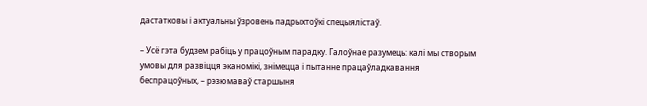дастатковы і актуальны ўзровень падрыхтоўкі спецыялістаў.

– Усё гэта будзем рабіць у працоўным парадку. Галоўнае разумець: калі мы створым умовы для развіцця эканомікі, знімецца і пытанне працаўладкавання беспрацоўных, – рэзюмаваў старшыня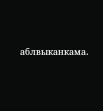аблвыканкама.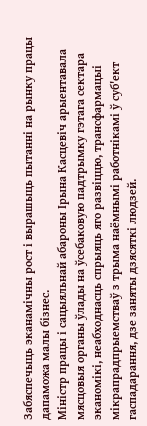Забяспечыць эканамічны рост і вырашыць пытанні на рынку працы дапаможа малы бізнес.
Міністр працы і сацыяльнай абароны Ірына Касцевіч арыентавала мясцовыя органы ўлады на ўсебаковую падтрымку гэтага сектара эканомікі, неабходнасць спрыяць яго развіццю, трансфармацыі мікрапрадпрыемстваў з трыма наёмнымі работнікамі ў суб'ект гаспадарання, дзе заняты дзясяткі людзей.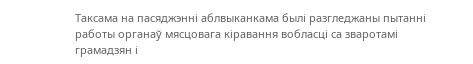Таксама на пасяджэнні аблвыканкама былі разгледжаны пытанні работы органаў мясцовага кіравання вобласці са зваротамі грамадзян і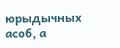юрыдычных асоб, а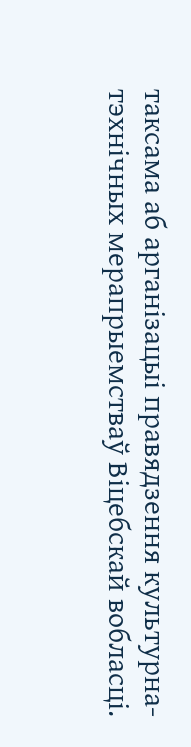таксама аб арганізацыі правядзення культурна-тэхнічных мерапрыемстваў Віцебскай вобласці.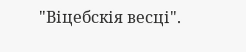"Віцебскія весці".